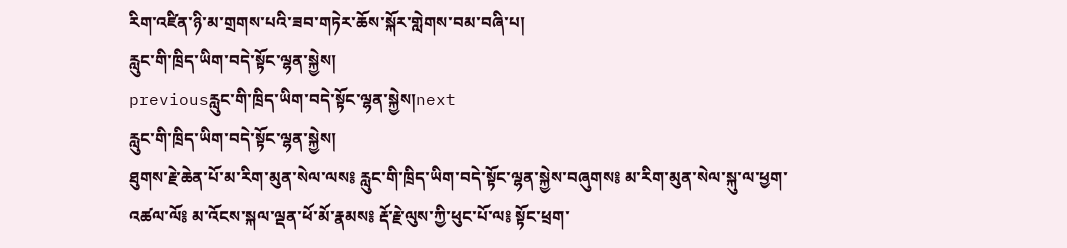རིག་འཛིན་ཉི་མ་གྲགས་པའི་ཟབ་གཏེར་ཆོས་སྐོར་གླེགས་བམ་བཞི་པ།
རླུང་གི་ཁྲིད་ཡིག་བདེ་སྟོང་ལྷན་སྐྱེས།
previousརླུང་གི་ཁྲིད་ཡིག་བདེ་སྟོང་ལྷན་སྐྱེས།next
རླུང་གི་ཁྲིད་ཡིག་བདེ་སྟོང་ལྷན་སྐྱེས།
ཐུགས་རྗེ་ཆེན་པོ་མ་རིག་མུན་སེལ་ལས༔ རླུང་གི་ཁྲིད་ཡིག་བདེ་སྟོང་ལྷན་སྐྱེས་བཞུགས༔ མ་རིག་མུན་སེལ་སྐུ་ལ་ཕྱག་འཚལ་ལོ༔ མ་འོངས་སྐལ་ལྡན་ཕོ་མོ་རྣམས༔ རྡོ་རྗེ་ལུས་ཀྱི་ཕུང་པོ་ལ༔ སྟོང་ཕྲག་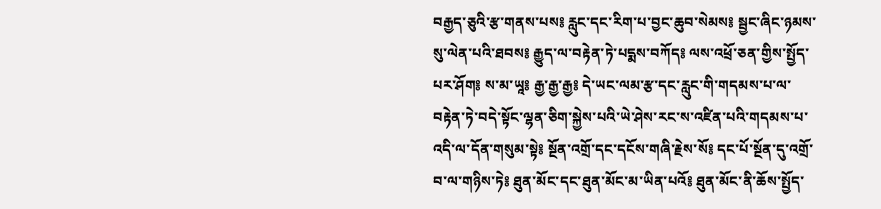བརྒྱད་ཅུའི་རྩ་གནས་པས༔ རླུང་དང་རིག་པ་བྱང་ཆུབ་སེམས༔ སྦྱང་ཞིང་ཉམས་སུ་ལེན་པའི་ཐབས༔ རྒྱུད་ལ་བརྟེན་ཏེ་པདྨས་བཀོད༔ ལས་འཕྲོ་ཅན་གྱིས་སྤྱོད་པར་ཤོག༔ ས་མ་ཡཱ༔ རྒྱ་རྒྱ་རྒྱ༔ དེ་ཡང་ལམ་རྩ་དང་རླུང་གི་གདམས་པ་ལ་བརྟེན་ཏེ་བདེ་སྟོང་ལྷན་ཅིག་སྐྱེས་པའི་ཡེ་ཤེས་རང་ས་འཛིན་པའི་གདམས་པ་འདི་ལ་དོན་གསུམ་སྟེ༔ སྔོན་འགྲོ་དང་དངོས་གཞི་རྗེས་སོ༔ དང་པོ་སྔོན་དུ་འགྲོ་བ་ལ་གཉིས་ཏེ༔ ཐུན་མོང་དང་ཐུན་མོང་མ་ཡིན་པའོ༔ ཐུན་མོང་ནི་ཆོས་སྤྱོད་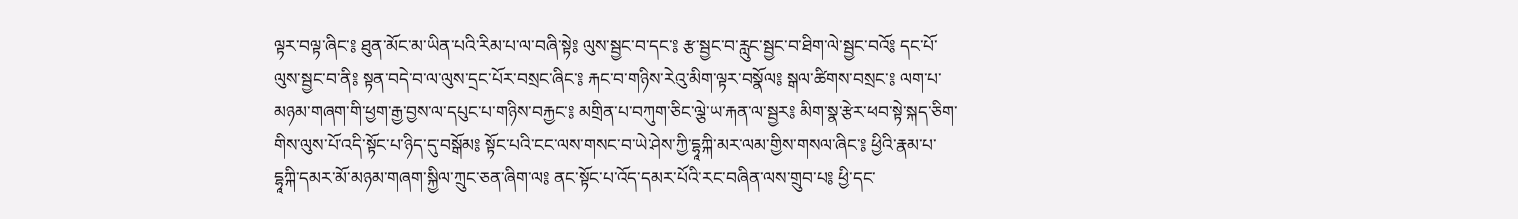ལྟར་བལྟ་ཞིང་༔ ཐུན་མོང་མ་ཡིན་པའི་རིམ་པ་ལ་བཞི་སྟེ༔ ལུས་སྦྱང་བ་དང་༔ རྩ་སྦྱང་བ་རླུང་སྦྱང་བ་ཐིག་ལེ་སྦྱང་བའོ༔ དང་པོ་ལུས་སྦྱང་བ་ནི༔ སྟན་བདེ་བ་ལ་ལུས་དྲང་པོར་བསྲང་ཞིང་༔ རྐང་བ་གཉིས་རེའུ་མིག་ལྟར་བསྣོལ༔ སྒལ་ཚིགས་བསྲང་༔ ལག་པ་མཉམ་གཞག་གི་ཕྱག་རྒྱ་བྱས་ལ་དཔུང་པ་གཉིས་བརྐྱང་༔ མགྲིན་པ་བཀུག་ཅིང་ལྕེ་ཡ་རྐན་ལ་སྦྱར༔ མིག་སྣ་རྩེར་ཕབ་སྟེ་སྐད་ཅིག་གིས་ལུས་པོ་འདི་སྟོང་པ་ཉིད་དུ་བསྒོམ༔ སྟོང་པའི་ངང་ལས་གསང་བ་ཡེ་ཤེས་ཀྱི་དྷཱཀྐི་མར་ལམ་གྱིས་གསལ་ཞིང་༔ ཕྱིའི་རྣམ་པ་དྷཱཀྐི་དམར་མོ་མཉམ་གཞག་སྐྱིལ་ཀྲུང་ཅན་ཞིག་ལ༔ ནང་སྟོང་པ་འོད་དམར་པོའི་རང་བཞིན་ལས་གྲུབ་པ༔ ཕྱི་དང་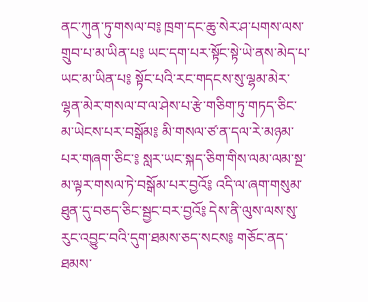ནང་ཀུན་ཏུ་གསལ་བ༔ ཁྲག་དང་ཆུ་སེར་ཤ་པགས་ལས་གྲུབ་པ་མ་ཡིན་པ༔ ཡང་དག་པར་སྟོང་སྟེ་ཡེ་ནས་མེད་པ་ཡང་མ་ཡིན་པ༔ སྟོང་པའི་རང་གདངས་སུ་ལྷམ་མེར་ལྷན་མེར་གསལ་བ་ལ་ཤེས་པ་རྩེ་གཅིག་ཏུ་གཏད་ཅིང་མ་ཡེངས་པར་བསྒོམ༔ མི་གསལ་ཙ་ན་དལ་རེ་མཉམ་པར་གཞག་ཅིང་༔ སླར་ཡང་སྐད་ཅིག་གིས་ལམ་ལམ་སྔ་མ་ལྟར་གསལ་ཏེ་བསྒོམ་པར་བྱའོ༔ འདི་ལ་ཞག་གསུམ་ཐུན་དུ་བཅད་ཅིང་སྦྱང་བར་བྱའོ༔ དེས་ནི་ལུས་ལས་སུ་རུང་འབྱུང་བའི་དུག་ཐམས་ཅད་སངས༔ གཅོང་ནད་ཐམས་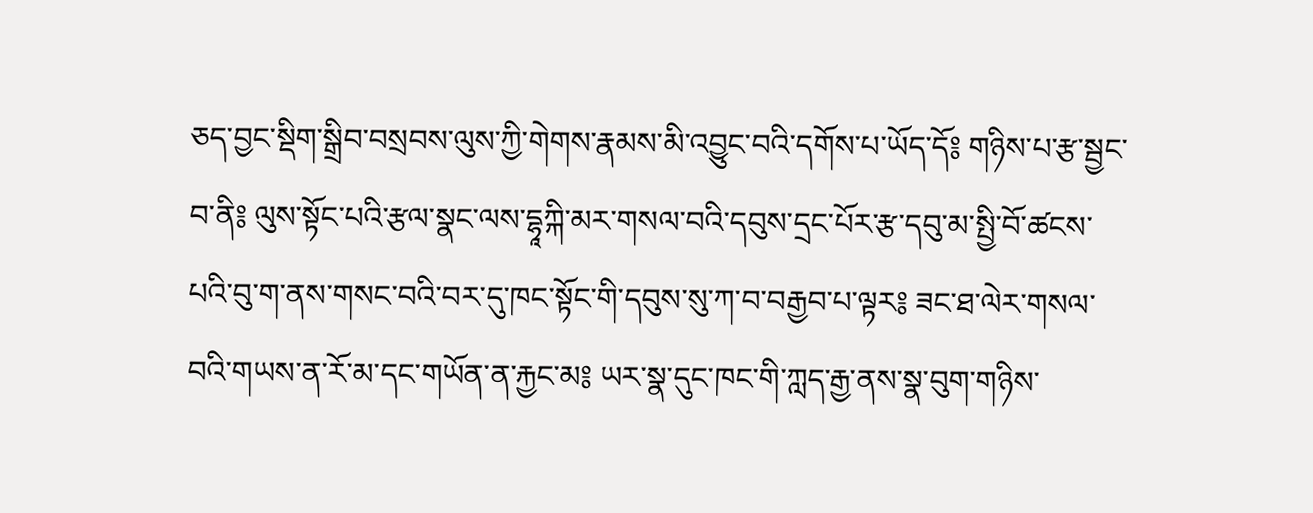ཅད་བྱང་སྡིག་སྒྲིབ་བསྲབས་ལུས་ཀྱི་གེགས་རྣམས་མི་འབྱུང་བའི་དགོས་པ་ཡོད་དོ༔ གཉིས་པ་རྩ་སྦྱང་བ་ནི༔ ལུས་སྟོང་པའི་རྩལ་སྣང་ལས་དྷཱཀྐི་མར་གསལ་བའི་དབུས་དྲང་པོར་རྩ་དབུ་མ་སྤྱི་བོ་ཚངས་པའི་བུ་ག་ནས་གསང་བའི་བར་དུ་ཁང་སྟོང་གི་དབུས་སུ་ཀ་བ་བརྒྱབ་པ་ལྟར༔ ཟང་ཐ་ལེར་གསལ་བའི་གཡས་ན་རོ་མ་དང་གཡོན་ན་རྐྱང་མ༔ ཡར་སྣ་དུང་ཁང་གི་ཀླད་རྒྱ་ནས་སྣ་བུག་གཉིས་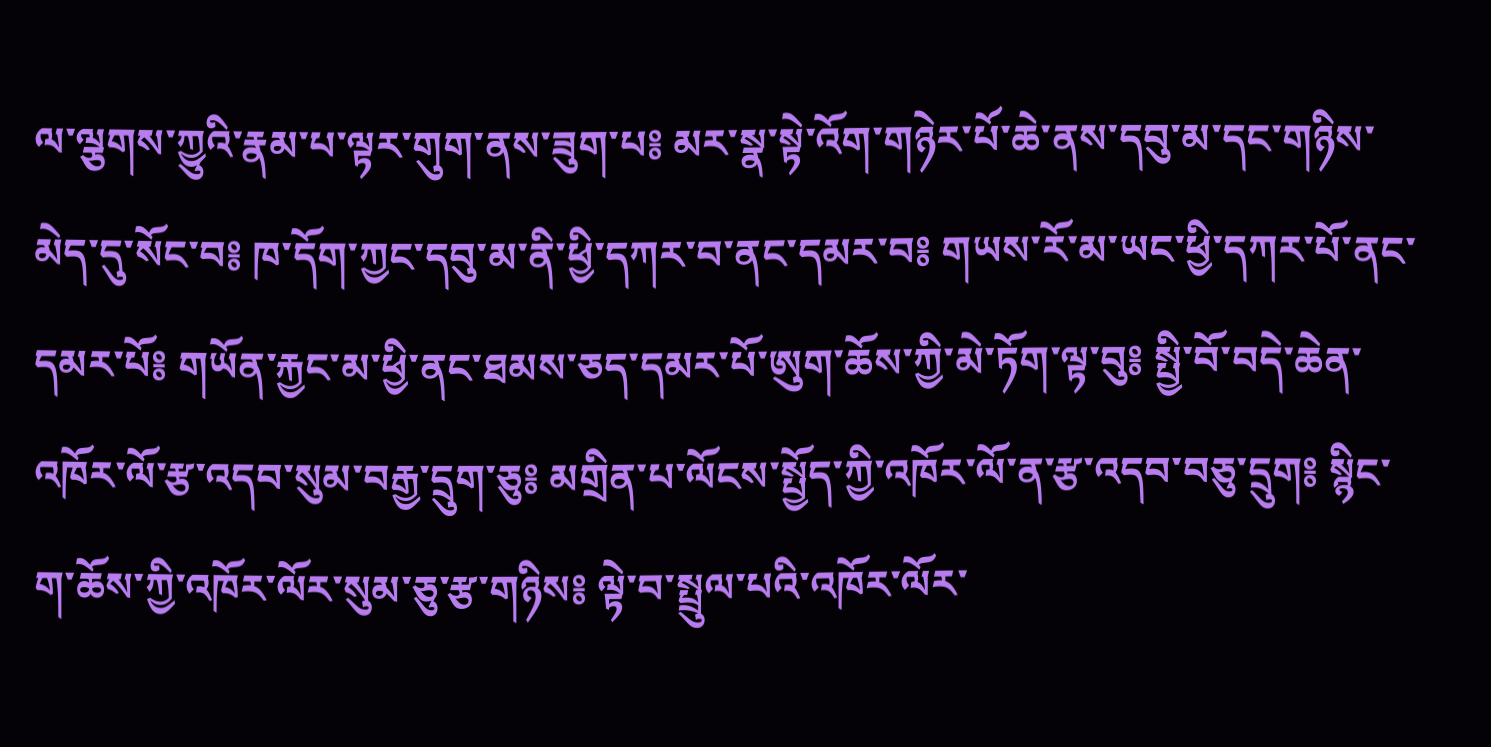ལ་ལྕགས་ཀྱུའི་རྣམ་པ་ལྟར་གུག་ནས་ཟུག་པ༔ མར་སྣ་སྟེ་འོག་གཉེར་པོ་ཆེ་ནས་དབུ་མ་དང་གཉིས་མེད་དུ་སོང་བ༔ ཁ་དོག་ཀྱང་དབུ་མ་ནི་ཕྱི་དཀར་བ་ནང་དམར་བ༔ གཡས་རོ་མ་ཡང་ཕྱི་དཀར་པོ་ནང་དམར་པོ༔ གཡོན་རྐྱང་མ་ཕྱི་ནང་ཐམས་ཅད་དམར་པོ་ཨུག་ཆོས་ཀྱི་མེ་ཏོག་ལྟ་བུ༔ སྤྱི་བོ་བདེ་ཆེན་འཁོར་ལོ་རྩ་འདབ་སུམ་བརྒྱ་དྲུག་ཅུ༔ མགྲིན་པ་ལོངས་སྤྱོད་ཀྱི་འཁོར་ལོ་ན་རྩ་འདབ་བཅུ་དྲུག༔ སྙིང་ག་ཆོས་ཀྱི་འཁོར་ལོར་སུམ་ཅུ་རྩ་གཉིས༔ ལྟེ་བ་སྤྲུལ་པའི་འཁོར་ལོར་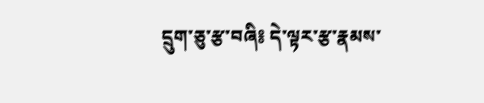དྲུག་ཅུ་རྩ་བཞི༔ དེ་ལྟར་རྩ་རྣམས་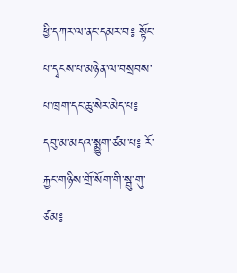ཕྱི་དཀར་ལ་ནང་དམར་བ༔ སྟོང་པ་དྭངས་པ་མཉེན་ལ་བསྲབས་པ་ཁྲག་དང་ཆུ་སེར་མེད་པ༔ དབུ་མ་མདའ་སྨྱུག་ཙམ་པ༔ རོ་རྐྱང་གཉིས་གྲོ་སོག་གི་སྦུ་གུ་ཙམ༔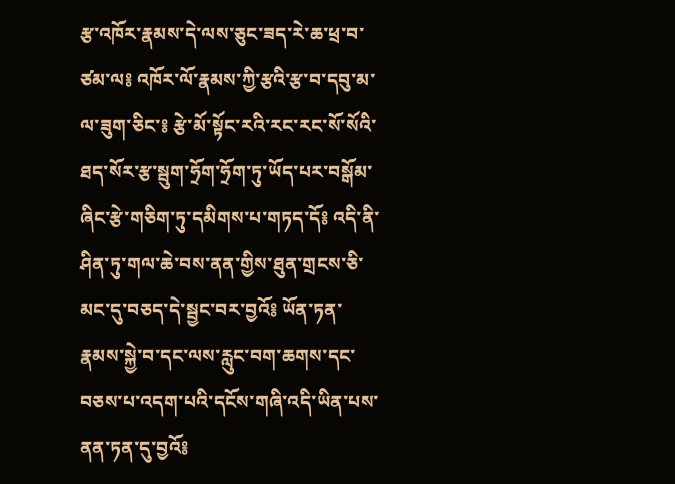རྩ་འཁོར་རྣམས་དེ་ལས་ཅུང་ཟད་རེ་ཆ་ཕྲ་བ་ཙམ་ལ༔ འཁོར་ལོ་རྣམས་ཀྱི་རྩའི་རྩ་བ་དབུ་མ་ལ་ཟུག་ཅིང་༔ རྩེ་མོ་སྟོང་རའི་རང་རང་སོ་སོའི་ཐད་སོར་རྩ་སྦུག་ཧྲོག་ཧྲོག་ཏུ་ཡོད་པར་བསྒོམ་ཞིང་རྩེ་གཅིག་ཏུ་དམིགས་པ་གཏད་དོ༔ འདི་ནི་ཤིན་ཏུ་གལ་ཆེ་བས་ནན་གྱིས་ཐུན་གྲངས་ཅི་མང་དུ་བཅད་དེ་སྦྱང་བར་བྱའོ༔ ཡོན་ཏན་རྣམས་སྐྱེ་བ་དང་ལས་རླུང་བག་ཆགས་དང་བཅས་པ་འདག་པའི་དངོས་གཞི་འདི་ཡིན་པས་ནན་ཏན་དུ་བྱའོ༔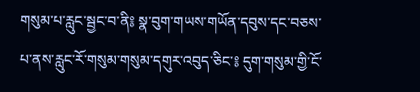གསུམ་པ་རླུང་སྦྱང་བ་ནི༔ སྣ་བུག་གཡས་གཡོན་དབུས་དང་བཅས་པ་ནས་རླུང་རོ་གསུམ་གསུམ་དགུར་འབུད་ཅིང་༔ དུག་གསུམ་གྱི་ངོ་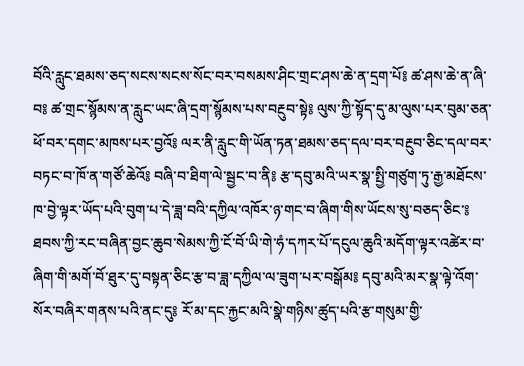བོའི་རླུང་ཐམས་ཅད་སངས་སངས་སོང་བར་བསམས་ཤིང་གྲང་ཤས་ཆེ་ན་དྲག་པོ༔ ཚ་ཤས་ཆེ་ན་ཞི་བ༔ ཚ་གྲང་སྙོམས་ན་རླུང་ཡང་ཞི་དྲག་སྙོམས་པས་བརྔུབ་སྟེ༔ ལུས་ཀྱི་སྟོད་དུ་མ་ལུས་པར་བུམ་ཅན་ཕོ་བར་དགང་མཁས་པར་བྱའོ༔ ལར་ནི་རླུང་གི་ཡོན་ཏན་ཐམས་ཅད་དལ་བར་བརྔུབ་ཅིང་དལ་བར་བཏང་བ་ཁོ་ན་གཙོ་ཆེའོ༔ བཞི་བ་ཐིག་ལེ་སྦྱང་བ་ནི༔ རྩ་དབུ་མའི་ཡར་སྣ་སྤྱི་གཙུག་ཏུ་རྒྱ་མཐོངས་ཁ་བྱེ་ལྟར་ཡོད་པའི་བུག་པ་དེ་ཟླ་བའི་དཀྱིལ་འཁོར་ཉ་གང་བ་ཞིག་གིས་ཡོངས་སུ་བཅད་ཅིང་༔ ཐབས་ཀྱི་རང་བཞིན་བྱང་ཆུབ་སེམས་ཀྱི་ངོ་བོ་ཡི་གེ་ཧཾ་དཀར་པོ་དངུལ་ཆུའི་མདོག་ལྟར་འཚེར་བ་ཞིག་གི་མགོ་བོ་ཐུར་དུ་བསྟན་ཅིང་རྩ་བ་ཟླ་དཀྱིལ་ལ་ཟུག་པར་བསྒོམ༔ དབུ་མའི་མར་སྣ་ལྟེ་འོག་སོར་བཞིར་གནས་པའི་ནང་དུ༔ རོ་མ་དང་རྐྱང་མའི་སྣེ་གཉིས་ཚུད་པའི་རྩ་གསུམ་གྱི་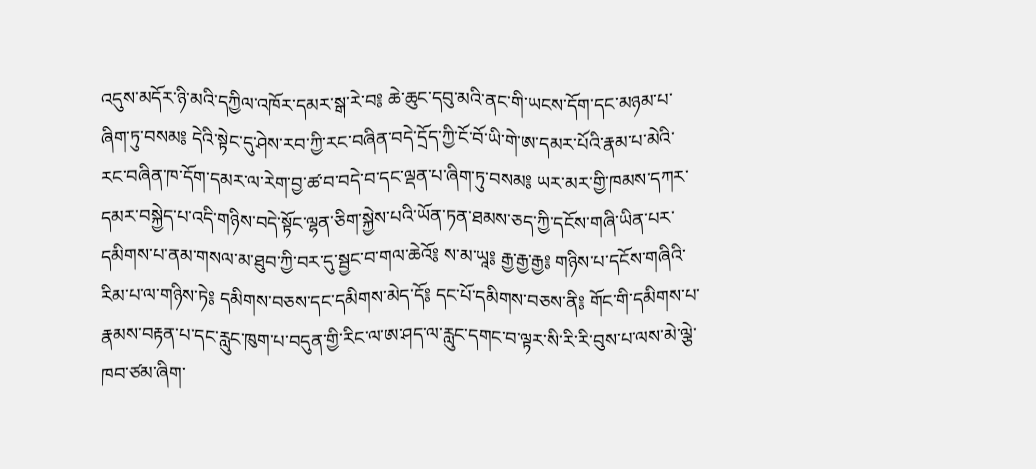འདུས་མདོར་ཉི་མའི་དཀྱིལ་འཁོར་དམར་སྒ་རེ་བ༔ ཆེ་ཆུང་དབུ་མའི་ནང་གི་ཡངས་དོག་དང་མཉམ་པ་ཞིག་ཏུ་བསམ༔ དེའི་སྟེང་དུ་ཤེས་རབ་ཀྱི་རང་བཞིན་བདེ་དྲོད་ཀྱི་ངོ་བོ་ཡི་གེ་ཨ་དམར་པོའི་རྣམ་པ་མེའི་རང་བཞིན་ཁ་དོག་དམར་ལ་རེག་བྱ་ཚ་བ་བདེ་བ་དང་ལྡན་པ་ཞིག་ཏུ་བསམ༔ ཡར་མར་གྱི་ཁམས་དཀར་དམར་བསྐྱེད་པ་འདི་གཉིས་བདེ་སྟོང་ལྷན་ཅིག་སྐྱེས་པའི་ཡོན་ཏན་ཐམས་ཅད་ཀྱི་དངོས་གཞི་ཡིན་པར་དམིགས་པ་ནམ་གསལ་མ་ཐུབ་ཀྱི་བར་དུ་སྦྱང་བ་གལ་ཆེའོ༔ ས་མ་ཡཱ༔ རྒྱ་རྒྱ་རྒྱ༔ གཉིས་པ་དངོས་གཞིའི་རིམ་པ་ལ་གཉིས་ཏེ༔ དམིགས་བཅས་དང་དམིགས་མེད་དོ༔ དང་པོ་དམིགས་བཅས་ནི༔ གོང་གི་དམིགས་པ་རྣམས་བརྟན་པ་དང་རླུང་ཁུག་པ་བདུན་གྱི་རིང་ལ་ཨ་ཤད་ལ་རླུང་དགང་བ་ལྟར་སི་རི་རི་བུས་པ་ལས་མེ་ལྕེ་ཁབ་ཙམ་ཞིག་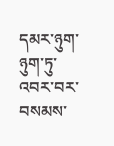དམར་ཉུག་ཉུག་ཏུ་འབར་བར་བསམས་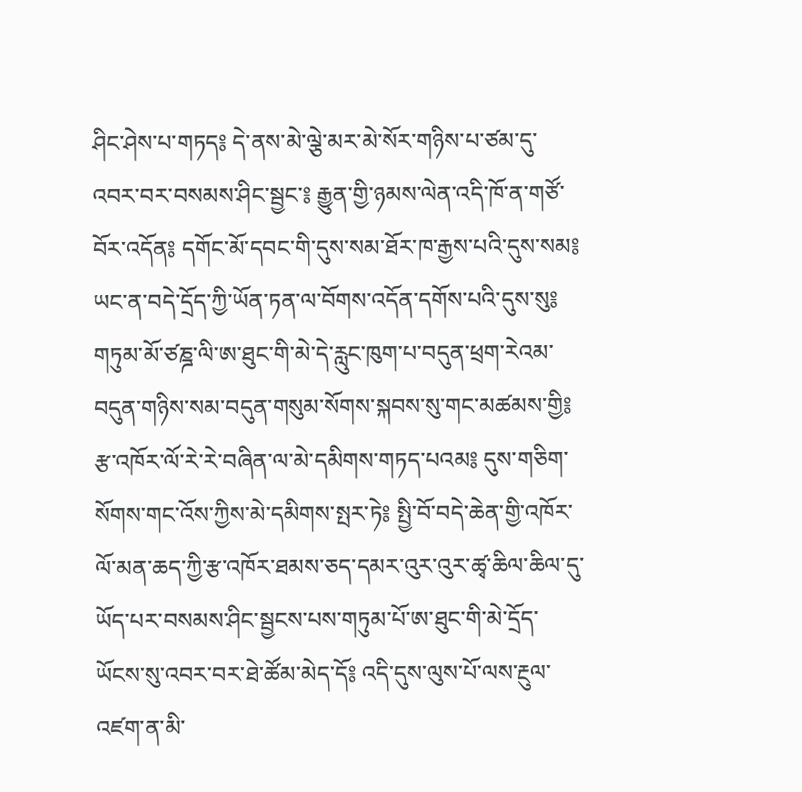ཤིང་ཤེས་པ་གཏད༔ དེ་ནས་མེ་ལྕེ་མར་མེ་སོར་གཉིས་པ་ཙམ་དུ་འབར་བར་བསམས་ཤིང་སྦྱང་༔ རྒྱུན་གྱི་ཉམས་ལེན་འདི་ཁོ་ན་གཙོ་བོར་འདོན༔ དགོང་མོ་དབང་གི་དུས་སམ་ཐོར་ཁ་རྒྱས་པའི་དུས་སམ༔ ཡང་ན་བདེ་དྲོད་ཀྱི་ཡོན་ཏན་ལ་བོགས་འདོན་དགོས་པའི་དུས་སུ༔ གཏུམ་མོ་ཙཎྜ་ལི་ཨ་ཐུང་གི་མེ་དེ་རླུང་ཁུག་པ་བདུན་ཕྲག་རེའམ་བདུན་གཉིས་སམ་བདུན་གསུམ་སོགས་སྐབས་སུ་གང་མཚམས་གྱི༔ རྩ་འཁོར་ལོ་རེ་རེ་བཞིན་ལ་མེ་དམིགས་གཏད་པའམ༔ དུས་གཅིག་སོགས་གང་འོས་ཀྱིས་མེ་དམིགས་སྤར་ཏེ༔ སྤྱི་བོ་བདེ་ཆེན་གྱི་འཁོར་ལོ་མན་ཆད་ཀྱི་རྩ་འཁོར་ཐམས་ཅད་དམར་འུར་འུར་ཚྭ་ཆིལ་ཆིལ་དུ་ཡོད་པར་བསམས་ཤིང་སྦྱངས་པས་གཏུམ་པོ་ཨ་ཐུང་གི་མེ་དྲོད་ཡོངས་སུ་འབར་བར་ཐེ་ཚོམ་མེད་དོ༔ འདི་དུས་ལུས་པོ་ལས་རྔུལ་འཛག་ན་མི་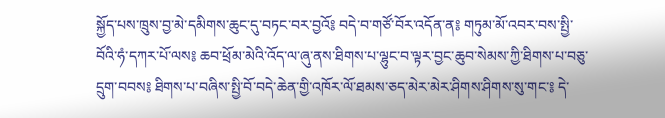སྐྱོད་པས་ཁྲུས་བྱ་མེ་དམིགས་ཆུང་དུ་བཏང་བར་བྱའོ༔ བདེ་བ་གཙོ་བོར་འདོན་ན༔ གཏུམ་མོ་འབར་བས་སྤྱི་བོའི་ཧཾ་དཀར་པོ་ལས༔ ཆབ་ཕྲོམ་མེའི་འོད་ལ་ཞུ་ནས་ཐིགས་པ་ལྷུང་བ་ལྟར་བྱང་ཆུབ་སེམས་ཀྱི་ཐིགས་པ་བཅུ་དྲུག་བབས༔ ཐིགས་པ་བཞིས་སྤྱི་བོ་བདེ་ཆེན་གྱི་འཁོར་ལོ་ཐམས་ཅད་མེར་མེར་ཤིགས་ཤིགས་སུ་གང་༔ དེ་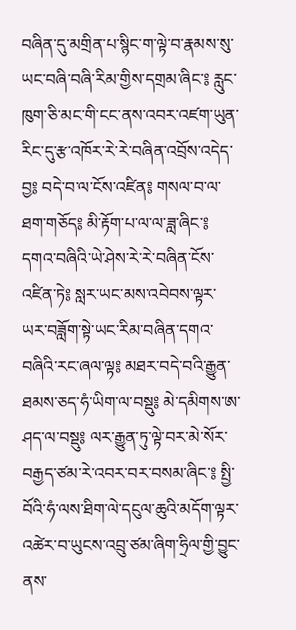བཞིན་དུ་མགྲིན་པ་སྙིང་ག་ལྟེ་བ་རྣམས་སུ་ཡང་བཞི་བཞི་རིམ་གྱིས་དགྲམ་ཞིང་༔ རླུང་ཁུག་ཅི་མང་གི་ངང་ནས་འབར་འཛག་ཡུན་རིང་དུ་རྩ་འཁོར་རེ་རེ་བཞིན་འབྲོས་འདེད་བྱ༔ བདེ་བ་ལ་ངོས་འཛིན༔ གསལ་བ་ལ་ཐག་གཅོད༔ མི་རྟོག་པ་ལ་ལ་ཟླ་ཞིང་༔ དགའ་བཞིའི་ཡེ་ཤེས་རེ་རེ་བཞིན་ངོས་འཛིན་ཏེ༔ སླར་ཡང་མས་འབེབས་ལྟར་ཡར་བཟློག་སྟེ་ཡང་རིམ་བཞིན་དགའ་བཞིའི་རང་ཞལ་ལྟ༔ མཐར་བདེ་བའི་རྒྱུན་ཐམས་ཅད་ཧཾ་ཡིག་ལ་བསྡུ༔ མེ་དམིགས་ཨ་ཤད་ལ་བསྡུ༔ ལར་རྒྱུན་ཏུ་ལྟེ་བར་མེ་སོར་བརྒྱད་ཙམ་རེ་འབར་བར་བསམ་ཞིང་༔ སྤྱི་བོའི་ཧཾ་ལས་ཐིག་ལེ་དངུལ་ཆུའི་མདོག་ལྟར་འཚེར་བ་ཡུངས་འབྲུ་ཙམ་ཞིག་ཧྲིལ་གྱི་བྱུང་ནས་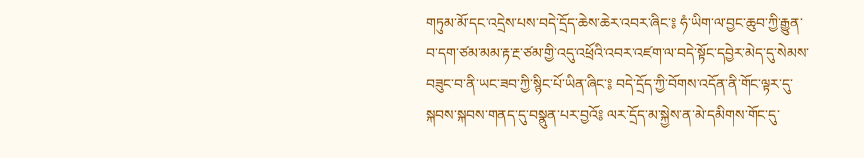གཏུམ་མོ་དང་འདྲེས་པས་བདེ་དྲོད་ཆེས་ཆེར་འབར་ཞིང་༔ ཧཾ་ཡིག་ལ་བྱང་ཆུབ་ཀྱི་རྒྱུན་བ་དག་ཙམ་མམ་རྟ་རྔ་ཙམ་གྱི་འདུ་འཕྲོའི་འབར་འཛག་ལ་བདེ་སྟོང་དབྱེར་མེད་དུ་སེམས་བཟུང་བ་ནི་ཡང་ཟབ་ཀྱི་སྙིང་པོ་ཡིན་ཞིང་༔ བདེ་དྲོད་ཀྱི་བོགས་འདོན་ནི་གོང་ལྟར་དུ་སྐབས་སྐབས་གནད་དུ་བསྣུན་པར་བྱའོ༔ ལར་དྲོད་མ་སྐྱེས་ན་མེ་དམིགས་གོང་དུ་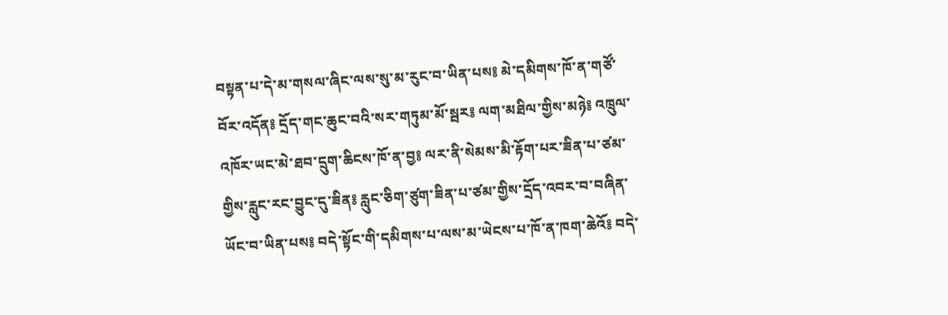བསྟན་པ་དེ་མ་གསལ་ཞིང་ལས་སུ་མ་རུང་བ་ཡིན་པས༔ མེ་དམིགས་ཁོ་ན་གཙོ་བོར་འདོན༔ དྲོད་གང་ཆུང་བའི་སར་གཏུམ་མོ་སྦར༔ ལག་མཐིལ་གྱིས་མཉེ༔ འཁྲུལ་འཁོར་ཡང་མེ་ཐབ་དྲུག་ཆིངས་ཁོ་ན་བྱ༔ ལར་ནི་སེམས་མི་རྟོག་པར་ཟིན་པ་ཙམ་གྱིས་རླུང་རང་བྱུང་དུ་ཟིན༔ རླུང་ཅིག་ཙུག་ཟིན་པ་ཙམ་གྱིས་དྲོད་འབར་བ་བཞིན་ཡོང་བ་ཡིན་པས༔ བདེ་སྟོང་གི་དམིགས་པ་ལས་མ་ཡེངས་པ་ཁོ་ན་ཁག་ཆེའོ༔ བདེ་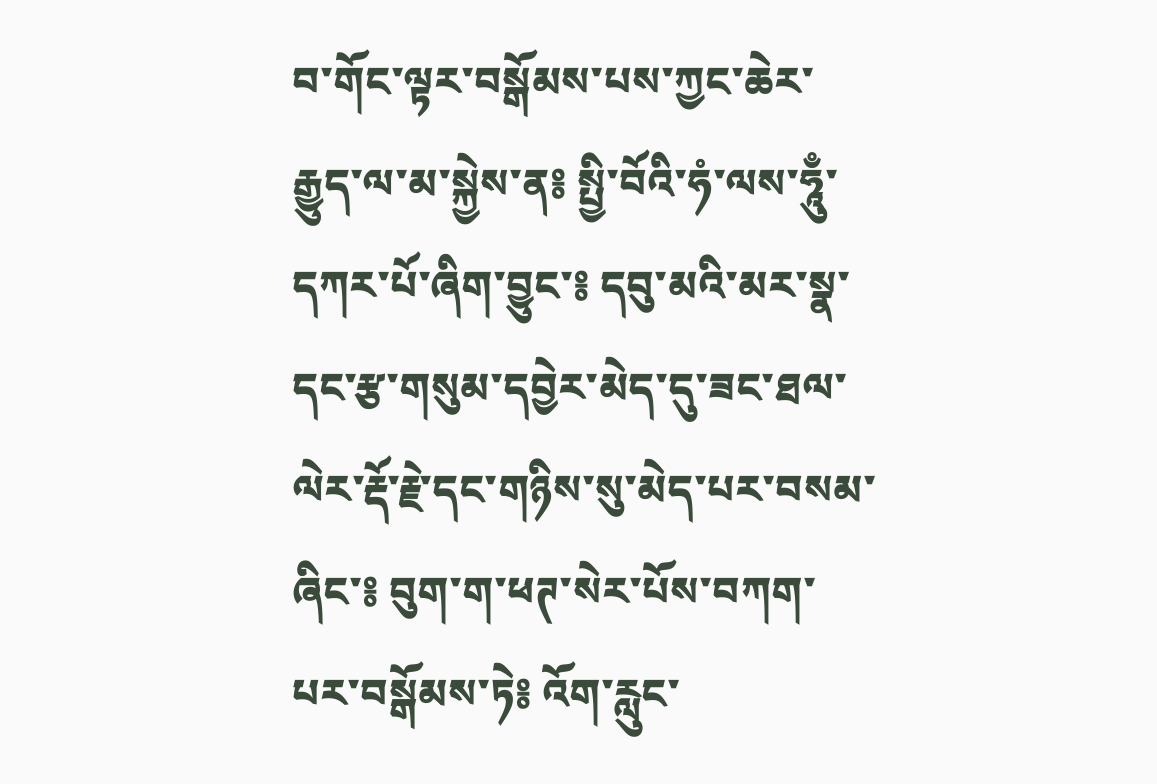བ་གོང་ལྟར་བསྒོམས་པས་ཀྱང་ཆེར་རྒྱུད་ལ་མ་སྐྱེས་ན༔ སྤྱི་བོའི་ཧཾ་ལས་ཧཱུྃ་དཀར་པོ་ཞིག་བྱུང་༔ དབུ་མའི་མར་སྣ་དང་རྩ་གསུམ་དབྱེར་མེད་དུ་ཟང་ཐལ་ལེར་རྡོ་རྗེ་དང་གཉིས་སུ་མེད་པར་བསམ་ཞིང་༔ བུག་ག་ཕཊ་སེར་པོས་བཀག་པར་བསྒོམས་ཏེ༔ འོག་རླུང་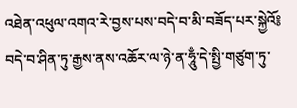འཐེན་འཕུལ་འགའ་རེ་བྱས་པས་བདེ་བ་མི་བཟོད་པར་སྐྱེའོ༔ བདེ་བ་ཤིན་ཏུ་རྒྱས་ནས་འཆོར་ལ་ཉེ་ན་ཧཱུྃ་དེ་སྤྱི་གཙུག་ཏུ་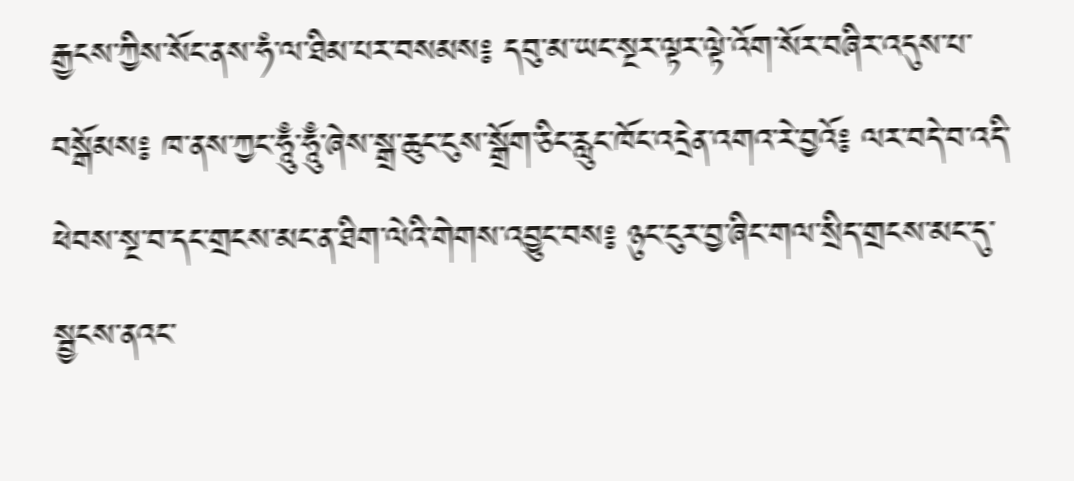རྒྱངས་ཀྱིས་སོང་ནས་ཧཾ་ལ་ཐིམ་པར་བསམས༔ དབུ་མ་ཡང་སྔར་ལྟར་ལྟེ་འོག་སོར་བཞིར་འདུས་པ་བསྒོམས༔ ཁ་ནས་ཀྱང་ཧཱུྃ་ཧཱུྃ་ཞེས་སྒྲ་ཆུང་ངུས་སྒྲོག་ཅིང་རླུང་ཁོང་འདྲེན་འགའ་རེ་བྱའོ༔ ལར་བདེ་བ་འདི་ཕེབས་སྔ་བ་དང་གྲངས་མང་ན་ཐིག་ལེའི་གེགས་འབྱུང་བས༔ ཉུང་ངུར་བྱ་ཞིང་གལ་སྲིད་གྲངས་མང་དུ་སྦྱངས་ནའང་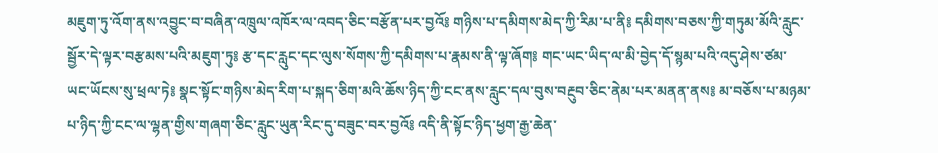མཇུག་ཏུ་འོག་ནས་འབྱུང་བ་བཞིན་འཁྲུལ་འཁོར་ལ་འབད་ཅིང་བརྩོན་པར་བྱའོ༔ གཉིས་པ་དམིགས་མེད་ཀྱི་རིམ་པ་ནི༔ དམིགས་བཅས་ཀྱི་གཏུམ་མོའི་རླུང་སྦྱོར་དེ་ལྟར་བརྩམས་པའི་མཇུག་ཏུ༔ རྩ་དང་རླུང་དང་ལུས་སོགས་ཀྱི་དམིགས་པ་རྣམས་ནི་ལྟ་ཞོག༔ གང་ཡང་ཡིད་ལ་མི་བྱེད་དོ་སྙམ་པའི་འདུ་ཤེས་ཙམ་ཡང་ཡོངས་སུ་ཕྲལ་ཏེ༔ སྣང་སྟོང་གཉིས་མེད་རིག་པ་སྐད་ཅིག་མའི་ཆོས་ཉིད་ཀྱི་ངང་ནས་རླུང་དལ་བུས་བརྔུབ་ཅིང་ནེམ་པར་མནན་ནས༔ མ་བཅོས་པ་མཉམ་པ་ཉིད་ཀྱི་ངང་ལ་ལྷན་གྱིས་གཞག་ཅིང་རླུང་ཡུན་རིང་དུ་བཟུང་བར་བྱའོ༔ འདི་ནི་སྟོང་ཉིད་ཕྱག་རྒྱ་ཆེན་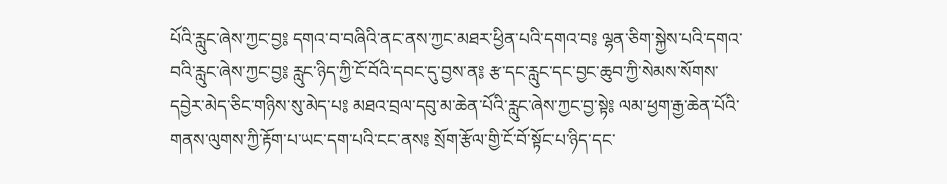པོའི་རླུང་ཞེས་ཀྱང་བྱ༔ དགའ་བ་བཞིའི་ནང་ནས་ཀྱང་མཐར་ཕྱིན་པའི་དགའ་བ༔ ལྷན་ཅིག་སྐྱེས་པའི་དགའ་བའི་རླུང་ཞེས་ཀྱང་བྱ༔ རླུང་ཉིད་ཀྱི་ངོ་བོའི་དབང་དུ་བྱས་ན༔ རྩ་དང་རླུང་དང་བྱང་ཆུབ་ཀྱི་སེམས་སོགས་དབྱེར་མེད་ཅིང་གཉིས་སུ་མེད་པ༔ མཐའ་བྲལ་དབུ་མ་ཆེན་པོའི་རླུང་ཞེས་ཀྱང་བྱ་སྟེ༔ ལམ་ཕྱག་རྒྱ་ཆེན་པོའི་གནས་ལུགས་ཀྱི་རྟོག་པ་ཡང་དག་པའི་ངང་ནས༔ སྲོག་རྩོལ་གྱི་ངོ་བོ་སྟོང་པ་ཉིད་དང་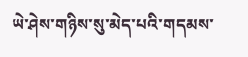ཡེ་ཤེས་གཉིས་སུ་མེད་པའི་གདམས་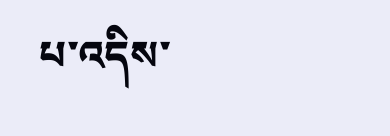པ་འདིས་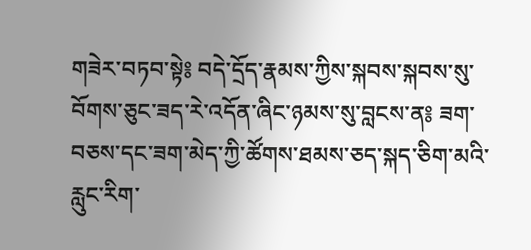གཟེར་བཏབ་སྟེ༔ བདེ་དྲོད་རྣམས་ཀྱིས་སྐབས་སྐབས་སུ་བོགས་ཅུང་ཟད་རེ་འདོན་ཞིང་ཉམས་སུ་བླངས་ན༔ ཟག་བཅས་དང་ཟག་མེད་ཀྱི་ཚོགས་ཐམས་ཅད་སྐད་ཅིག་མའི་རླུང་རིག་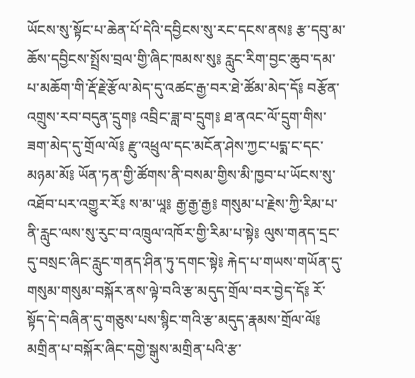ཡོངས་སུ་སྟོང་པ་ཆེན་པོ་དེའི་དབྱིངས་སུ་རང་དངས་ནས༔ རྩ་དབུ་མ་ཆོས་དབྱིངས་སྤྲོས་བྲལ་གྱི་ཞིང་ཁམས་སུ༔ རླུང་རིག་བྱང་ཆུབ་དམ་པ་མཆོག་གི་རྡོ་རྗེ་རྩོལ་མེད་དུ་འཚང་རྒྱ་བར་ཐེ་ཚོམ་མེད་དོ༔ བརྩོན་འགྲུས་རབ་བདུན་དྲུག༔ འབྲིང་ཟླ་བ་དྲུག༔ ཐ་ནའང་ལོ་དྲུག་གིས་ཟག་མེད་དུ་གྲོལ་ལོ༔ རྫུ་འཕྲུལ་དང་མངོན་ཤེས་ཀྱང་པདྨ་ང་དང་མཉམ་མོ༔ ཡོན་ཏན་གྱི་ཚོགས་ནི་བསམ་གྱིས་མི་ཁྱབ་པ་ཡོངས་སུ་འཐོབ་པར་འགྱུར་རོ༔ ས་མ་ཡཱ༔ རྒྱ་རྒྱ་རྒྱ༔ གསུམ་པ་རྗེས་ཀྱི་རིམ་པ་ནི་རླུང་ལས་སུ་རུང་བ་འཁྲུལ་འཁོར་གྱི་རིམ་པ་སྟེ༔ ལུས་གནད་དྲང་དུ་བསྲང་ཞིང་རླུང་གནད་ཤིན་ཏུ་དགང་སྟེ༔ རྐེད་པ་གཡས་གཡོན་དུ་གསུམ་གསུམ་བསྐོར་ནས་ལྟེ་བའི་རྩ་མདུད་གྲོལ་བར་བྱེད་དོ༔ རོ་སྟོད་དེ་བཞིན་དུ་གཅུས་པས་སྙིང་གའི་རྩ་མདུད་རྣམས་གྲོལ་ལོ༔ མགྲིན་པ་བསྐོར་ཞིང་དགྱེ་སྒུས་མགྲིན་པའི་རྩ་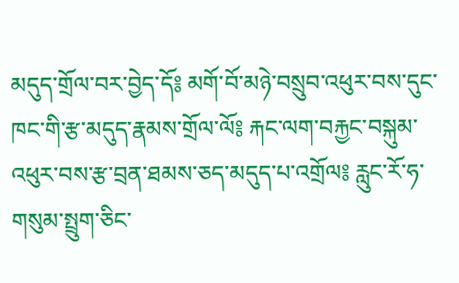མདུད་གྲོལ་བར་བྱེད་དོ༔ མགོ་བོ་མཉེ་བསྲུབ་འཕུར་བས་དུང་ཁང་གི་རྩ་མདུད་རྣམས་གྲོལ་ལོ༔ རྐང་ལག་བརྐྱང་བསྐུམ་འཕུར་བས་རྩ་བྲན་ཐམས་ཅད་མདུད་པ་འགྲོལ༔ རླུང་རོ་ཧ་གསུམ་སྤྲུག་ཅིང་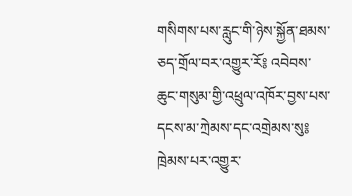གསིགས་པས་རླུང་གི་ཉེས་སྐྱོན་ཐམས་ཅད་གྲོལ་བར་འགྱུར་རོ༔ འབེབས་ཆུང་གསུམ་གྱི་འཕྲུལ་འཁོར་བྱས་པས་དངས་མ་ཀྲེམས་དང་འགྲེམས་སུ༔ ཁྲེམས་པར་འགྱུར་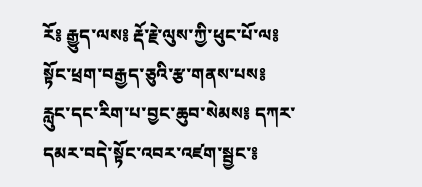རོ༔ རྒྱུད་ལས༔ རྡོ་རྗེ་ལུས་ཀྱི་ཕུང་པོ་ལ༔ སྟོང་ཕྲག་བརྒྱད་ཅུའི་རྩ་གནས་པས༔ རླུང་དང་རིག་པ་བྱང་ཆུབ་སེམས༔ དཀར་དམར་བདེ་སྟོང་འབར་འཛག་སྦྱང་༔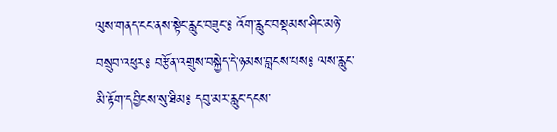ལུས་གནད་ངང་ནས་སྟེང་རླུང་བཟུང་༔ འོག་རླུང་བསྡམས་ཤིང་མཉེ་བསྲུབ་འཕུར༔ བརྩོན་འགྲུས་བསྐྱེད་དེ་ཉམས་བླངས་པས༔ ལས་རླུང་མི་རྟོག་དབྱིངས་སུ་ཐིམ༔ དབུ་མར་རླུང་དངས་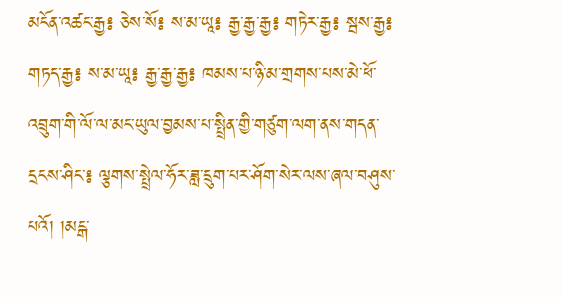མངོན་འཚང་རྒྱ༔ ཅེས་སོ༔ ས་མ་ཡཱ༔ རྒྱ་རྒྱ་རྒྱ༔ གཏེར་རྒྱ༔ སྦས་རྒྱ༔ གཏད་རྒྱ༔ ས་མ་ཡཱ༔ རྒྱ་རྒྱ་རྒྱ༔ ཁམས་པ་ཉི་མ་གྲགས་པས་མེ་ཕོ་འབྲུག་གི་ལོ་ལ་མང་ཡུལ་བྱམས་པ་སྤྲིན་གྱི་གཙུག་ལག་ནས་གདན་དྲངས་ཤིང་༔ ལྕགས་སྤྲེལ་ཧོར་ཟླ་དྲུག་པར་ཤོག་སེར་ལས་ཞལ་བཤུས་པའོ། །མངྒ་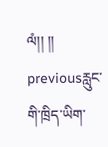ལཾ།། །།
previousརླུང་གི་ཁྲིད་ཡིག་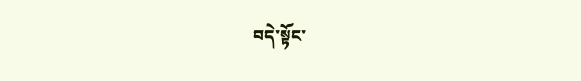བདེ་སྟོང་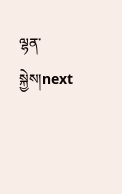ལྷན་སྐྱེས།next